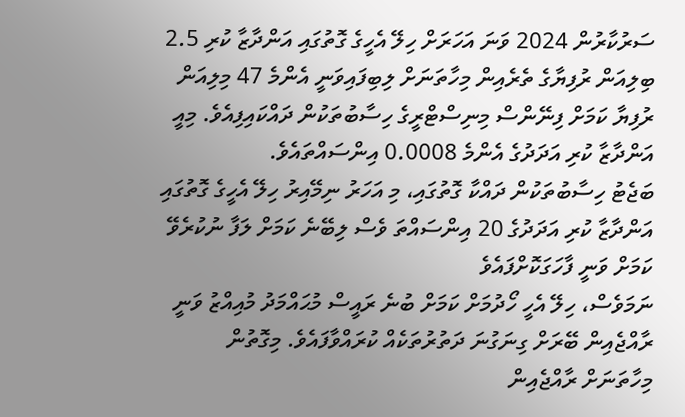ސަރުކާރުން 2024 ވަނަ އަހަރަށް ހިލޭ އެހީގެ ގޮތުގައި އަންދާޒާ ކުރި 2.5 ބިލިއަން ރުފިޔާގެ ތެރެއިން މިހާތަނަށް ލިބިފައިވަނީ އެންމެ 47 މިލިއަން ރުފިޔާ ކަމަށް ފިނޭންސް މިނިސްޓްރީގެ ހިސާބުތަކުން ދައްކައިފިއެވެ. މިއީ އަންދާޒާ ކުރި އަދަދުގެ އެންމެ 0.0008 އިންސައްތައެވެ.
ބަޖެޓު ހިސާބުތަކުން ދައްކާ ގޮތުގައި، މި އަހަރު ނިމޭއިރު ހިލޭ އެހީގެ ގޮތުގައި އަންދާޒާ ކުރި އަދަދުގެ 20 އިންސައްތަ ވެސް ލިބޭނެ ކަމަށް ލަފާ ނުކުރެވޭ ކަމަށް ވަނީ ފާހަގަކޮށްފައެވެ
ނަމަވެސް، ހިލޭ އެހީ ހޯދުމަށް ކަމަށް ބުނެ ރައީސް މުޙައްމަދު މުއިއްޒު ވަނީ ރާއްޖެއިން ބޭރަށް ގިނަގުނަ ދަތުރުތަކެއް ކުރައްވާފައެވެ. މިގޮތުން މިހާތަނަށް ރާއްޖެއިން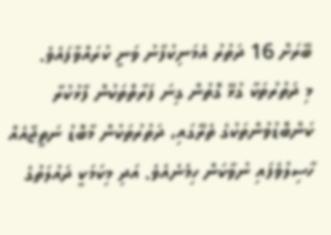ބޭރަށް 16 ދަތުރު އެމަނިކުފާނު ވަނީ ކުރައްވާފައެވެ.
މި ދަތުރުތަކާ ގުޅޭ ގޮތުން ގިނަ ފަރާތްތަކުން ފާޅުކުރާ ކަންބޮޑުވުންތަކުގެ ތެރޭގައި، ދަތުރުތަކުން މާބޮޑު ނަތީޖާއެއް ހާސިލުވެފައި ނުވާކަން ހިމެނެއެވެ. އަދި މިކަމަކީ ދައުލަތުގެ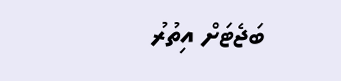ބަޖެޓަށް އިތުރު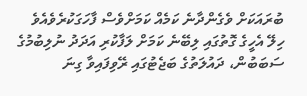ބުރައަކަށް ވެގެންދާނެ ކަމެއް ކަމަށްވެސް ފާހަގަކުރެވެއެވެ
ހިލޭ އެހީގެ ގޮތުގައި ލިބޭނެ ކަމަށް ލަފާކުރި އަދަދު ނުލިބުމުގެ ސަބަބުން، ދައުލަތުގެ ބަޖެޓުގައި ރޭވިފައިވާ ގިނަ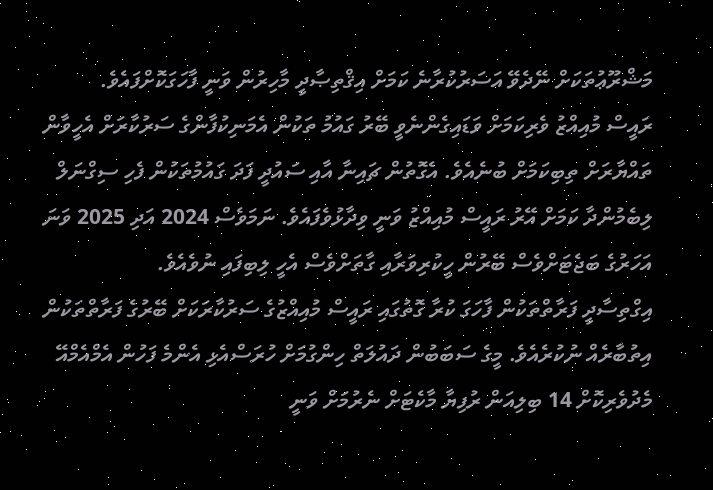މަޝްރޫޢުތަކަށް ނޭދެވޭ އަސަރުކުރާނެ ކަމަށް އިޤްތިޞާދީ މާހިރުން ވަނީ ފާހަގަކޮށްފައެވެ.
ރައީސް މުއިއްޒު ވެރިކަމަށް ވަޑައިގެންނެވީ ބޭރު ގައުމު ތަކުން އެމަނިކުފާންގެ ސަރުކާރަށް އެހީވާން ތައްޔާރަށް ތިބިކަމަށް ބުނެއެވެ. އެގޮތުން ޗައިނާ އާއި ސައުދީ ފަދަ ގައުމުތަކުން ފެހި ސިގްނަލް ލިބެމުންދާ ކަމަށް އޭރު ރައީސް މުއިއްޒު ވަނީ ވިދާޅުވެފައެވެ. ނަމަވެސް 2024 އަދި 2025 ވަނަ އަހަރުގެ ބަޖެޓަށްވެސް ބޭރުން ހީކުރިވަރާއި ގާތަށްވެސް އެހީ ލިބިފައި ނުވެއެވެ.
އިގްތިސާދީ ފަރާތްތަކުން ފާހަގަ ކުރާ ގޮތުގައި ރައީސް މުއިއްޒުގެ ސަރުކާރަކަށް ބޭރުގެ ފަރާތްތަކުން އިތުބާރެއް ނުކުރެއެވެ. މީގެ ސަބަބުން ދައުލަތް ހިންގުމަށް ހުރަސްއެޅި އެންމެ ފަހުން އެމްއެމްއޭ މެދުވެރިކޮށް 14 ބިލިއަން ރުފިޔާ މާކެޓަށް ނެރުމަށް ވަނީ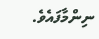ނިންމާފައެވެ.